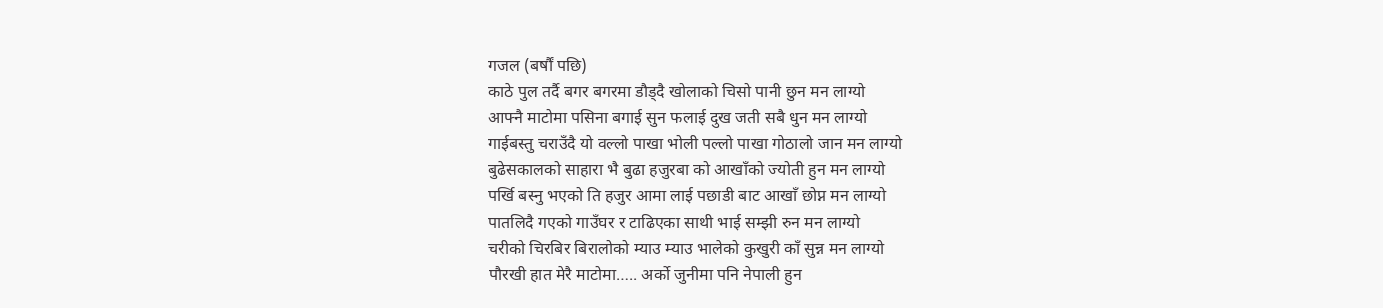गजल (बर्षौं पछि)
काठे पुल तर्दै बगर बगरमा डौड्दै खोलाको चिसो पानी छुन मन लाग्यो
आफ्नै माटोमा पसिना बगाई सुन फलाई दुख जती सबै धुन मन लाग्यो
गाईबस्तु चराउँदै यो वल्लो पाखा भोली पल्लो पाखा गोठालो जान मन लाग्यो
बुढेसकालको साहारा भै बुढा हजुरबा को आखाँको ज्योती हुन मन लाग्यो
पर्खि बस्नु भएको ति हजुर आमा लाई पछाडी बाट आखाँ छोप्न मन लाग्यो
पातलिदै गएको गाउँघर र टाढिएका साथी भाई सम्झी रुन मन लाग्यो
चरीको चिरबिर बिरालोको म्याउ म्याउ भालेको कुखुरी काँ सुन्न मन लाग्यो
पौरखी हात मेरै माटोमा….. अर्को जुनीमा पनि नेपाली हुन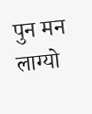पुन मन लाग्यो